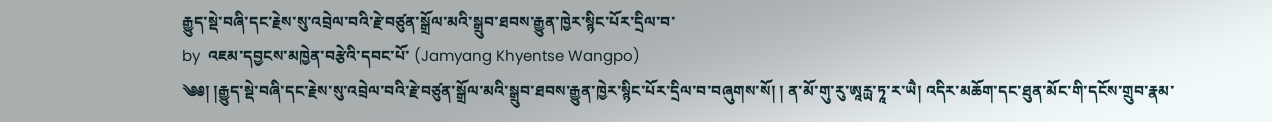རྒྱུད་སྡེ་བཞི་དང་རྗེས་སུ་འབྲེལ་བའི་རྗེ་བཙུན་སྒྲོལ་མའི་སྒྲུབ་ཐབས་རྒྱུན་ཁྱེར་སྙིང་པོར་དྲིལ་བ་
by  འཇམ་དབྱངས་མཁྱེན་བརྩེའི་དབང་པོ་ (Jamyang Khyentse Wangpo)
༄༅། །རྒྱུད་སྡེ་བཞི་དང་རྗེས་སུ་འབྲེལ་བའི་རྗེ་བཙུན་སྒྲོལ་མའི་སྒྲུབ་ཐབས་རྒྱུན་ཁྱེར་སྙིང་པོར་དྲིལ་བ་བཞུགས་སོ། ། ན་མོ་གུ་རུ་ཨཱརྻ་ཏཱ་ར་ཡཻ། འདིར་མཆོག་དང་ཐུན་མོང་གི་དངོས་གྲུབ་རྣམ་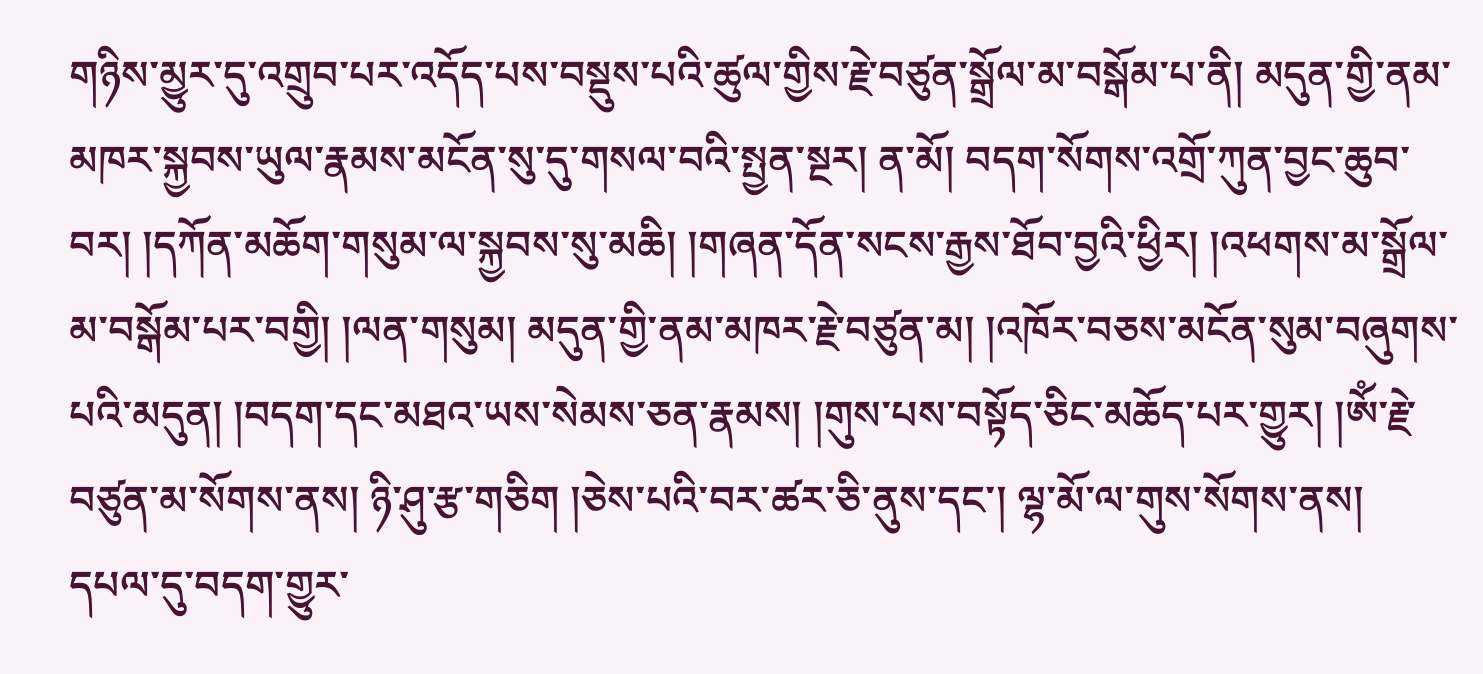གཉིས་མྱུར་དུ་འགྲུབ་པར་འདོད་པས་བསྡུས་པའི་ཚུལ་གྱིས་རྗེ་བཙུན་སྒྲོལ་མ་བསྒོམ་པ་ནི། མདུན་གྱི་ནམ་མཁར་སྐྱབས་ཡུལ་རྣམས་མངོན་སུ་དུ་གསལ་བའི་སྤྱན་སྔར། ན་མོ། བདག་སོགས་འགྲོ་ཀུན་བྱང་ཆུབ་བར། །དཀོན་མཆོག་གསུམ་ལ་སྐྱབས་སུ་མཆི། །གཞན་དོན་སངས་རྒྱས་ཐོབ་བྱའི་ཕྱིར། །འཕགས་མ་སྒྲོལ་མ་བསྒོམ་པར་བགྱི། །ལན་གསུམ། མདུན་གྱི་ནམ་མཁར་རྗེ་བཙུན་མ། །འཁོར་བཅས་མངོན་སུམ་བཞུགས་པའི་མདུན། །བདག་དང་མཐའ་ཡས་སེམས་ཅན་རྣམས། །གུས་པས་བསྟོད་ཅིང་མཆོད་པར་གྱུར། །ཨོཾ་རྗེ་བཙུན་མ་སོགས་ནས། ཉི་ཤུ་རྩ་གཅིག །ཅེས་པའི་བར་ཚར་ཅི་ནུས་དང་། ལྷ་མོ་ལ་གུས་སོགས་ནས། དཔལ་དུ་བདག་གྱུར་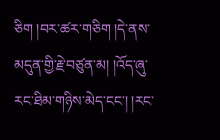ཅིག །བར་ཚར་གཅིག །དེ་ནས་མདུན་གྱི་རྗེ་བཙུན་མ། །འོད་ཞུ་རང་ཐིམ་གཉིས་མེད་ངང་། །རང་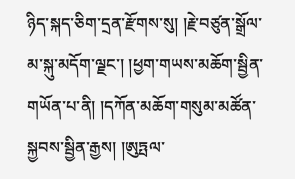ཉིད་སྐད་ཅིག་དྲན་རྫོགས་སུ། །རྗེ་བཙུན་སྒྲོལ་མ་སྐུ་མདོག་ལྗང་། །ཕྱག་གཡས་མཆོག་སྦྱིན་གཡོན་པ་ནི། །དཀོན་མཆོག་གསུམ་མཚོན་སྐྱབས་སྦྱིན་རྒྱས། །ཨུཏྤལ་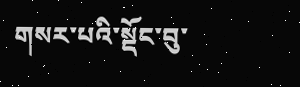གསར་པའི་སྡོང་བུ་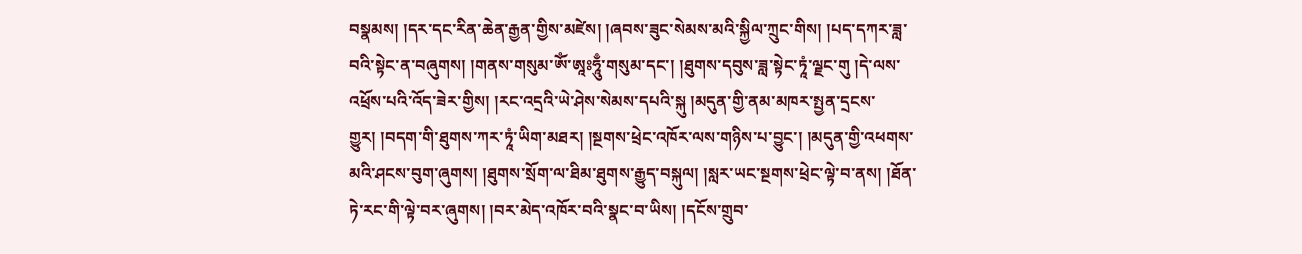བསྣམས། །དར་དང་རིན་ཆེན་རྒྱན་གྱིས་མཛེས། །ཞབས་ཟུང་སེམས་མའི་སྐྱིལ་ཀྲུང་གིས། །པད་དཀར་ཟླ་བའི་སྟེང་ན་བཞུགས། །གནས་གསུམ་ཨོཾ་ཨཱཿཧཱུྃ་གསུམ་དང་། །ཐུགས་དབུས་ཟླ་སྟེང་ཏཱཾ་ལྗང་གུ །དེ་ལས་འཕྲོས་པའི་འོད་ཟེར་གྱིས། །རང་འདྲའི་ཡེ་ཤེས་སེམས་དཔའི་སྐུ །མདུན་གྱི་ནམ་མཁར་སྤྱན་དྲངས་གྱུར། །བདག་གི་ཐུགས་ཀར་ཏཱཾ་ཡིག་མཐར། །སྔགས་ཕྲེང་འཁོར་ལས་གཉིས་པ་བྱུང་། །མདུན་གྱི་འཕགས་མའི་ཤངས་བུག་ཞུགས། །ཐུགས་སྲོག་ལ་ཐིམ་ཐུགས་རྒྱུད་བསྐུལ། །སླར་ཡང་སྔགས་ཕྲེང་ལྟེ་བ་ནས། །ཐོན་ཏེ་རང་གི་ལྟེ་བར་ཞུགས། །བར་མེད་འཁོར་བའི་སྣང་བ་ཡིས། །དངོས་གྲུབ་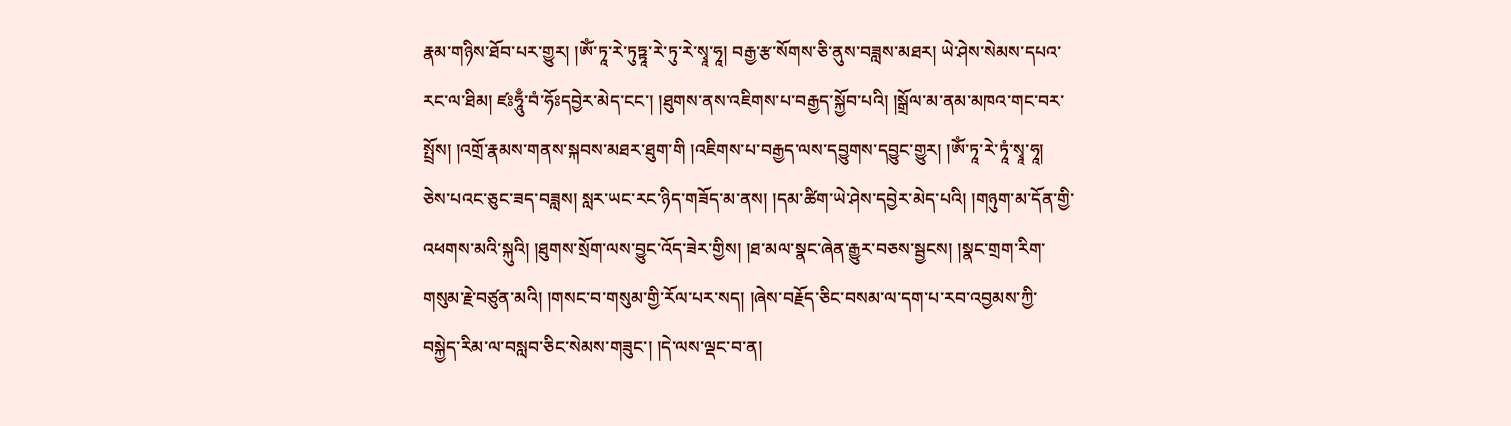རྣམ་གཉིས་ཐོབ་པར་གྱུར། །ཨོཾ་ཏཱ་རེ་ཏུཏྟཱ་རེ་ཏུ་རེ་སྭཱ་ཧཱ། བརྒྱ་རྩ་སོགས་ཅི་ནུས་བཟླས་མཐར། ཡེ་ཤེས་སེམས་དཔའ་རང་ལ་ཐིམ། ཛཿཧཱུྃ་བཾ་ཧོཿདབྱེར་མེད་ངང་། །ཐུགས་ནས་འཇིགས་པ་བརྒྱད་སྐྱོབ་པའི། །སྒྲོལ་མ་ནམ་མཁའ་གང་བར་སྤྲོས། །འགྲོ་རྣམས་གནས་སྐབས་མཐར་ཐུག་གི །འཇིགས་པ་བརྒྱད་ལས་དབྱུགས་དབྱུང་གྱུར། །ཨོཾ་ཏཱ་རེ་ཏཱཾ་སྭཱ་ཧཱ། ཅེས་པའང་ཅུང་ཟད་བཟླས། སླར་ཡང་རང་ཉིད་གཟོད་མ་ནས། །དམ་ཚིག་ཡེ་ཤེས་དབྱེར་མེད་པའི། །གཉུག་མ་དོན་གྱི་འཕགས་མའི་སྐུའི། །ཐུགས་སྲོག་ལས་བྱུང་འོད་ཟེར་གྱིས། །ཐ་མལ་སྣང་ཞེན་རྒྱུར་བཅས་སྦྱངས། །སྣང་གྲག་རིག་གསུམ་རྗེ་བཙུན་མའི། །གསང་བ་གསུམ་གྱི་རོལ་པར་སད། །ཞེས་བརྗོད་ཅིང་བསམ་ལ་དག་པ་རབ་འབྱམས་ཀྱི་བསྐྱེད་རིམ་ལ་བསླབ་ཅིང་སེམས་གཟུང་། །དེ་ལས་ལྡང་བ་ན།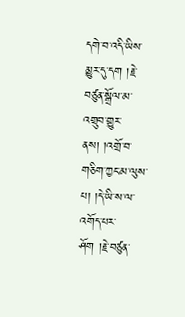དགེ་བ་འདི་ཡིས་མྱུར་དུ་དག །རྗེ་བཙུན་སྒྲོལ་མ་འགྲུབ་གྱུར་ནས། །འགྲོ་བ་གཅིག་ཀྱང་མ་ལུས་པ། །དེ་ཡི་ས་ལ་འགོད་པར་ཤོག །རྗེ་བཙུན་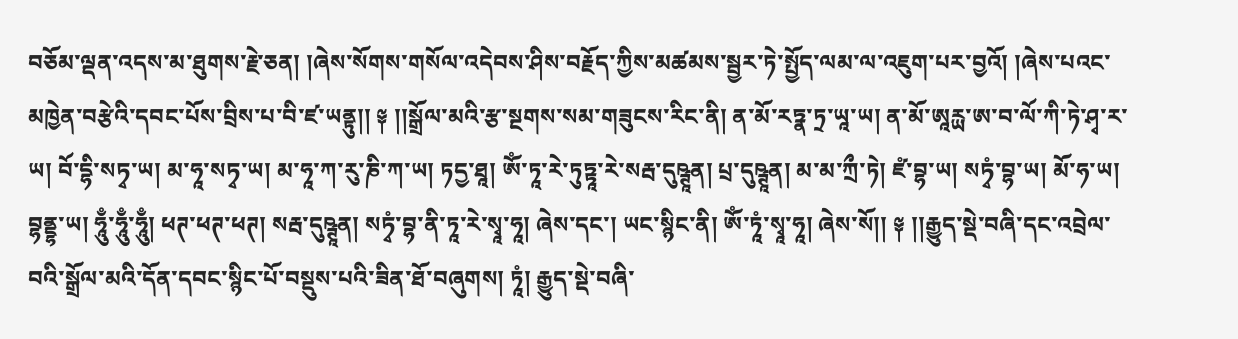བཅོམ་ལྡན་འདས་མ་ཐུགས་རྗེ་ཅན། །ཞེས་སོགས་གསོལ་འདེབས་ཤིས་བརྗོད་ཀྱིས་མཚམས་སྦྱར་ཏེ་སྤྱོད་ལམ་ལ་འཇུག་པར་བྱའོ། །ཞེས་པའང་མཁྱེན་བརྩེའི་དབང་པོས་བྲིས་པ་བི་ཛ་ཡནྟུ།། ༈ །།སྒྲོལ་མའི་རྩ་སྔགས་སམ་གཟུངས་རིང་ནི། ན་མོ་རཏྣ་ཏྲ་ཡཱ་ཡ། ན་མོ་ཨཱརྻ་ཨ་བ་ལོ་ཀི་ཏེ་ཤྭ་ར་ཡ། བོ་དྷི་སཏྭ་ཡ། མ་ཧཱ་སཏྭ་ཡ། མ་ཧཱ་ཀ་རུ་ཎི་ཀ་ཡ། ཏདྱ་ཐཱ། ཨོཾ་ཏཱ་རེ་ཏུཏྟཱ་རེ་སརྦ་དུཥྚཱན། པྲ་དུཥྚཱན། མ་མ་ཀྲྀ་ཏེ། ཛཾ་བྷ་ཡ། སཏྭཾ་བྷ་ཡ། མོ་ཧ་ཡ། བྷནྡྷ་ཡ། ཧཱུྃ་ཧཱུྃ་ཧཱུྃ། ཕཊ་ཕཊ་ཕཊ། སརྦ་དུཥྚཱན། སཏྭཾ་བྷ་ནི་ཏཱ་རེ་སྭཱ་ཧཱ། ཞེས་དང་། ཡང་སྙིང་ནི། ཨོཾ་ཏཱཾ་སྭཱ་ཧཱ། ཞེས་སོ།། ༈ །།རྒྱུད་སྡེ་བཞི་དང་འབྲེལ་བའི་སྒྲོལ་མའི་དོན་དབང་སྙིང་པོ་བསྡུས་པའི་ཟིན་ཐོ་བཞུགས། ཏཱཾ། རྒྱུད་སྡེ་བཞི་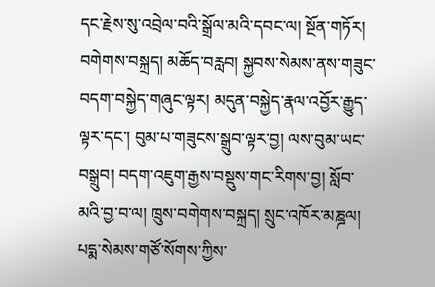དང་རྗེས་སུ་འབྲེལ་བའི་སྒྲོལ་མའི་དབང་ལ། སྔོན་གཏོར། བགེགས་བསྐྲད། མཆོད་བརླབ། སྐྱབས་སེམས་ནས་གཟུང་བདག་བསྐྱེད་གཞུང་ལྟར། མདུན་བསྐྱེད་རྣལ་འབྱོར་རྒྱུད་ལྟར་དང་། བུམ་པ་གཟུངས་སྒྲུབ་ལྟར་བྱ། ལས་བུམ་ཡང་བསྒྲུབ། བདག་འཇུག་རྒྱས་བསྡུས་གང་རིགས་བྱ། སློབ་མའི་བྱ་བ་ལ། ཁྲུས་བགེགས་བསྐྲད། སྲུང་འཁོར་མཎྜལ། པདྨ་སེམས་གཙོ་སོགས་ཀྱིས་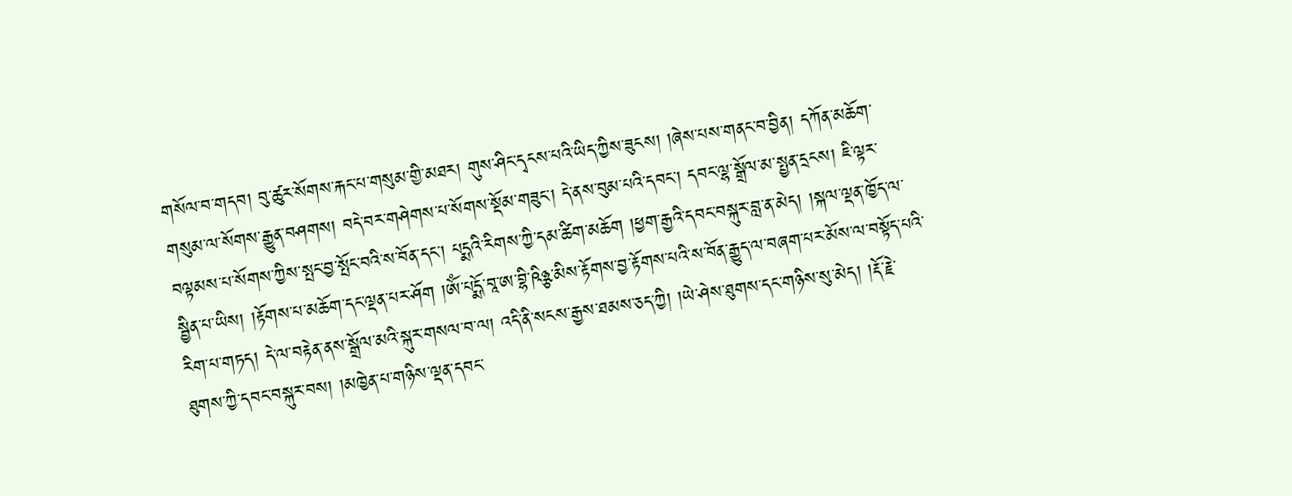གསོལ་བ་གདབ། བུ་ཚུར་སོགས་རྐང་པ་གསུམ་གྱི་མཐར། གུས་ཤིང་དྭངས་པའི་ཡིད་ཀྱིས་ཟུངས། །ཞེས་པས་གནང་བ་བྱིན། དཀོན་མཆོག་གསུམ་ལ་སོགས་རྒྱུན་བཤགས། བདེ་བར་གཤེགས་པ་སོགས་སྡོམ་གཟུང་། དེ་ནས་བུམ་པའི་དབང་། དབང་ལྷ་སྒྲོལ་མ་སྤྱན་དྲངས། ཇི་ལྟར་བལྟམས་པ་སོགས་ཀྱིས་སྤང་བྱ་སྤོང་བའི་ས་བོན་དང་། པདྨའི་རིགས་ཀྱི་དམ་ཚིག་མཆོག །ཕྱག་རྒྱའི་དབང་བསྐུར་བླ་ན་མེད། །སྐལ་ལྡན་ཁྱོད་ལ་སྦྱིན་པ་ཡིས། །རྟོགས་པ་མཆོག་དང་ལྡན་པར་ཤོག །ཨོཾ་པདྨོ་བཱ་ཨ་བྷི་ཥིཉྩ་མིས་རྟོགས་བྱ་རྟོགས་པའི་ས་བོན་རྒྱུད་ལ་བཞག་པར་མོས་ལ་བསྟོད་པའི་རིག་པ་གཏད། དེ་ལ་བརྟེན་ནས་སྒྲོལ་མའི་སྐུར་གསལ་བ་ལ། འདི་ནི་སངས་རྒྱས་ཐམས་ཅད་ཀྱི། །ཡེ་ཤེས་ཐུགས་དང་གཉིས་སུ་མེད། །རྡོ་རྗེ་ཐུགས་ཀྱི་དབང་བསྐུར་བས། །མཁྱེན་པ་གཉིས་ལྡན་དབང་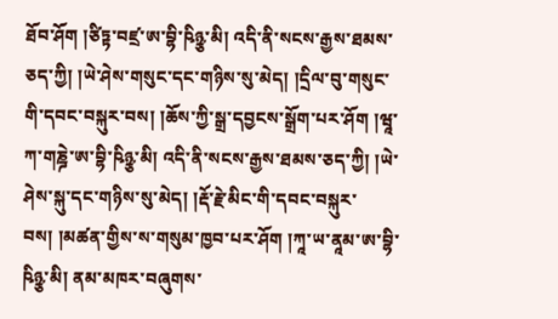ཐོབ་ཤོག །ཙིཏྟ་བཛྲ་ཨ་བྷི་ཥིཉྩ་མི། འདི་ནི་སངས་རྒྱས་ཐམས་ཅད་ཀྱི། །ཡེ་ཤེས་གསུང་དང་གཉིས་སུ་མེད། །དྲིལ་བུ་གསུང་གི་དབང་བསྐུར་བས། །ཆོས་ཀྱི་སྒྲ་དབྱངས་སྒྲོག་པར་ཤོག །ཝཱ་ཀ་གཎྜེ་ཨ་བྷི་ཥིཉྩ་མི། འདི་ནི་སངས་རྒྱས་ཐམས་ཅད་ཀྱི། །ཡེ་ཤེས་སྐུ་དང་གཉིས་སུ་མེད། །རྡོ་རྗེ་མིང་གི་དབང་བསྐུར་བས། །མཚན་གྱིས་ས་གསུམ་ཁྱབ་པར་ཤོག །ཀཱ་ཡ་ནཱམ་ཨ་བྷི་ཥིཉྩ་མི། ནམ་མཁར་བཞུགས་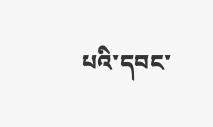པའི་དབང་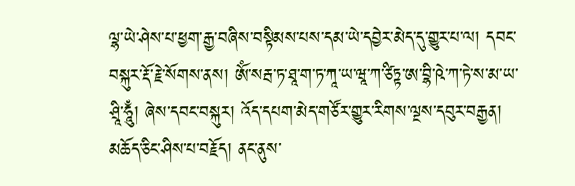ལྷ་ཡེ་ཤེས་པ་ཕྱག་རྒྱ་བཞིས་བསྟིམས་པས་དམ་ཡེ་དབྱེར་མེད་དུ་གྱུར་པ་ལ། དབང་བསྐུར་རྡོ་རྗེ་སོགས་ནས། ཨོཾ་སརྦ་ཏ་ཐཱ་ག་ཏ་ཀཱ་ཡ་ཝཱ་ཀ་ཙིཏྟ་ཨ་བྷི་ཥེ་ཀ་ཏེ་ས་མ་ཡ་ཤྲཱི་ཧཱུྃ། ཞེས་དབང་བསྐུར། འོད་དཔག་མེད་གཙོར་གྱུར་རིགས་ལྔས་དབུར་བརྒྱན། མཆོད་ཅིང་ཤིས་པ་བརྗོད། ནང་ནུས་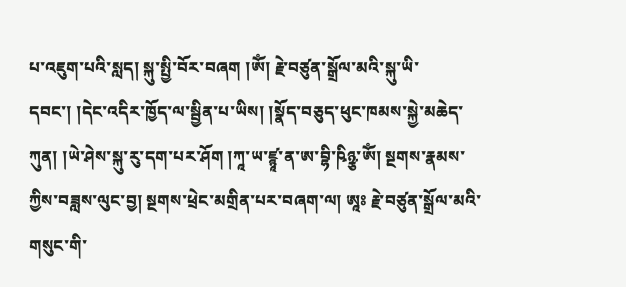པ་འཇུག་པའི་སླད། སྐུ་སྤྱི་བོར་བཞག །ཨོཾ། རྗེ་བཙུན་སྒྲོལ་མའི་སྐུ་ཡི་དབང་། །དེང་འདིར་ཁྱོད་ལ་སྦྱིན་པ་ཡིས། །སྣོད་བཅུད་ཕུང་ཁམས་སྐྱེ་མཆེད་ཀུན། །ཡེ་ཤེས་སྐུ་རུ་དག་པར་ཤོག །ཀཱ་ཡ་ཛྙཱ་ན་ཨ་བྷི་ཥིཉྩ་ཨོཾ། སྔགས་རྣམས་ཀྱིས་བཟླས་ལུང་བྱ། སྔགས་ཕྲེང་མགྲིན་པར་བཞག་ལ། ཨཱཿ རྗེ་བཙུན་སྒྲོལ་མའི་གསུང་གི་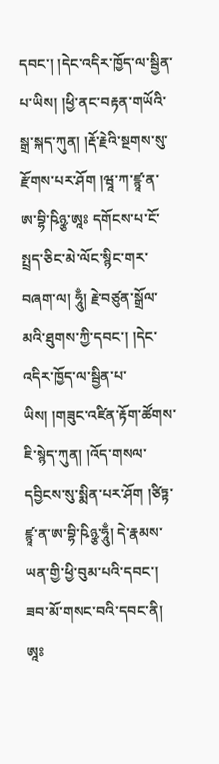དབང་། །དེང་འདིར་ཁྱོད་ལ་སྦྱིན་པ་ཡིས། །ཕྱི་ནང་བརྟན་གཡོའི་སྒྲ་སྐད་ཀུན། །རྡོ་རྗེའི་སྔགས་སུ་རྫོགས་པར་ཤོག །ཝཱ་ཀ་ཛྙཱ་ན་ཨ་བྷི་ཥིཉྩ་ཨཱཿ དགོངས་པ་ངོ་སྤྲད་ཅིང་མེ་ལོང་སྙིང་གར་བཞག་ལ། ཧཱུྃ། རྗེ་བཙུན་སྒྲོལ་མའི་ཐུགས་ཀྱི་དབང་། །དེང་འདིར་ཁྱོད་ལ་སྦྱིན་པ་ཡིས། །གཟུང་འཛིན་རྟོག་ཚོགས་ཇི་སྙེད་ཀུན། །འོད་གསལ་དབྱིངས་སུ་སྨིན་པར་ཤོག །ཙིཏྟ་ཛྙཱ་ན་ཨ་བྷི་ཥིཉྩ་ཧཱུྃ། དེ་རྣམས་ཡན་གྱི་ཕྱི་བུམ་པའི་དབང་། ཟབ་མོ་གསང་བའི་དབང་ནི། ཨཱཿ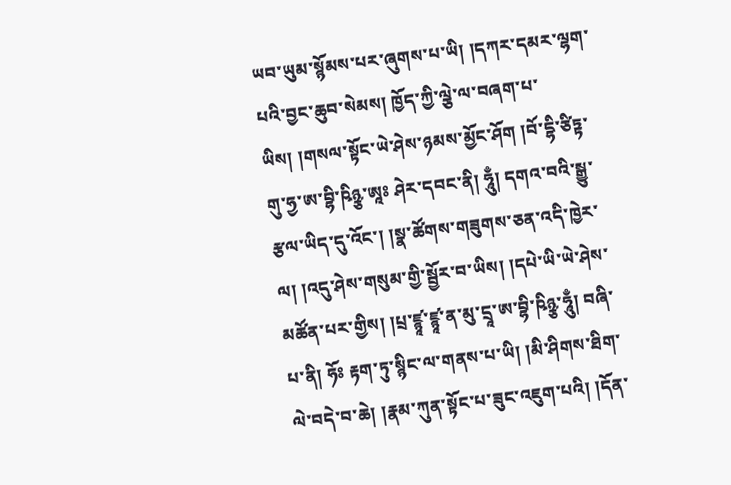ཡབ་ཡུམ་སྙོམས་པར་ཞུགས་པ་ཡི། །དཀར་དམར་ལྷག་པའི་བྱང་ཆུབ་སེམས། ཁྱོད་ཀྱི་ལྕེ་ལ་བཞག་པ་ཡིས། །གསལ་སྟོང་ཡེ་ཤེས་ཉམས་མྱོང་ཤོག །བོ་དྷི་ཙིཏྟ་གུ་ཧྱ་ཨ་བྷི་ཥིཉྩ་ཨཱཿ ཤེར་དབང་ནི། ཧཱུྃ། དགའ་བའི་སྒྱུ་རྩལ་ཡིད་དུ་འོང་། །སྣ་ཚོགས་གཟུགས་ཅན་འདི་ཁྱེར་ལ། །འདུ་ཤེས་གསུམ་གྱི་སྦྱོར་བ་ཡིས། །དཔེ་ཡི་ཡེ་ཤེས་མཚོན་པར་གྱིས། །པྲ་ཛྙཱ་ཛྙཱ་ན་མུ་དྲཱ་ཨ་བྷི་ཥིཉྩ་ཧཱུྃ། བཞི་པ་ནི། ཧོཿ རྟག་ཏུ་སྙིང་ལ་གནས་པ་ཡི། །མི་ཤིགས་ཐིག་ལེ་བདེ་བ་ཆེ། །རྣམ་ཀུན་སྟོང་པ་ཟུང་འཇུག་པའི། །དོན་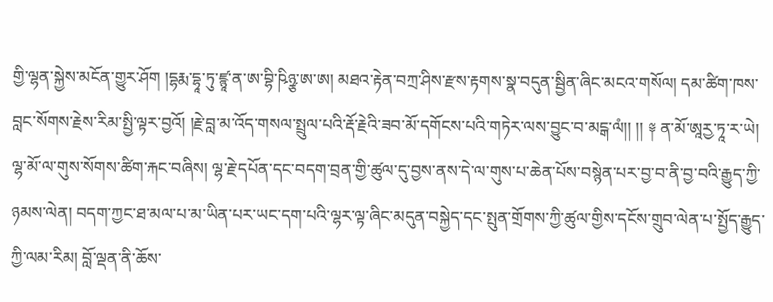གྱི་ལྷན་སྐྱེས་མངོན་གྱུར་ཤོག །དྷརྨ་དྷཱ་ཏུ་ཛྙཱ་ན་ཨ་བྷི་ཥིཉྩ་ཨ་ཨ། མཐའ་རྟེན་བཀྲ་ཤིས་རྫས་རྟགས་སྣ་བདུན་སྦྱིན་ཞིང་མངའ་གསོལ། དམ་ཚིག་ཁས་བླང་སོགས་རྗེས་རིམ་སྤྱི་ལྟར་བྱའོ། །རྗེ་བླ་མ་འོད་གསལ་སྤྲུལ་པའི་རྡོ་རྗེའི་ཟབ་མོ་དགོངས་པའི་གཏེར་ལས་བྱུང་བ་མངྒ་ལཾ།། །། ༈ ན་མོ་ཨཱརྱ་ཏཱ་ར་ཡེ། ལྷ་མོ་ལ་གུས་སོགས་ཚིག་རྐང་བཞིས། ལྷ་རྗེ་དཔོན་དང་བདག་བྲན་གྱི་ཚུལ་དུ་བྱས་ནས་དེ་ལ་གུས་པ་ཆེན་པོས་བསྙེན་པར་བྱ་བ་ནི་བྱ་བའི་རྒྱུད་ཀྱི་ཉམས་ལེན། བདག་ཀྱང་ཐ་མལ་པ་མ་ཡིན་པར་ཡང་དག་པའི་ལྷར་ལྟ་ཞིང་མདུན་བསྐྱེད་དང་སྤུན་གྲོགས་ཀྱི་ཚུལ་གྱིས་དངོས་གྲུབ་ལེན་པ་སྤྱོད་རྒྱུད་ཀྱི་ལམ་རིམ། བློ་ལྡན་ནི་ཆོས་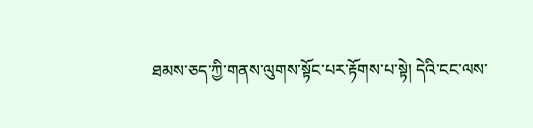ཐམས་ཅད་ཀྱི་གནས་ལུགས་སྟོང་པར་རྟོགས་པ་སྟེ། དེའི་ངང་ལས་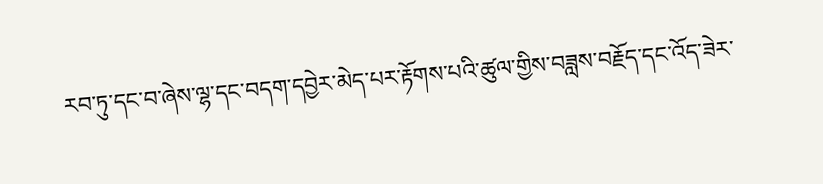རབ་ཏུ་དང་བ་ཞེས་ལྷ་དང་བདག་དབྱེར་མེད་པར་རྟོགས་པའི་ཚུལ་གྱིས་བཟླས་བརྗོད་དང་འོད་ཟེར་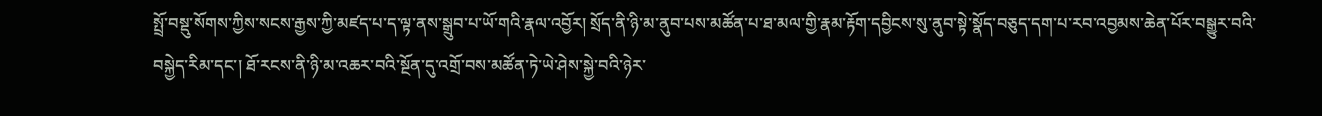སྤྲོ་བསྡུ་སོགས་ཀྱིས་སངས་རྒྱས་ཀྱི་མཛད་པ་ད་ལྟ་ནས་སྒྲུབ་པ་ཡོ་གའི་རྣལ་འབྱོར། སྲོད་ནི་ཉི་མ་ནུབ་པས་མཚོན་པ་ཐ་མལ་གྱི་རྣམ་རྟོག་དབྱིངས་སུ་ནུབ་སྟེ་སྣོད་བཅུད་དག་པ་རབ་འབྱམས་ཆེན་པོར་བསྒྱུར་བའི་བསྐྱེད་རིམ་དང་། ཐོ་རངས་ནི་ཉི་མ་འཆར་བའི་སྔོན་དུ་འགྲོ་བས་མཚོན་ཏེ་ཡེ་ཤེས་སྐྱེ་བའི་ཉེར་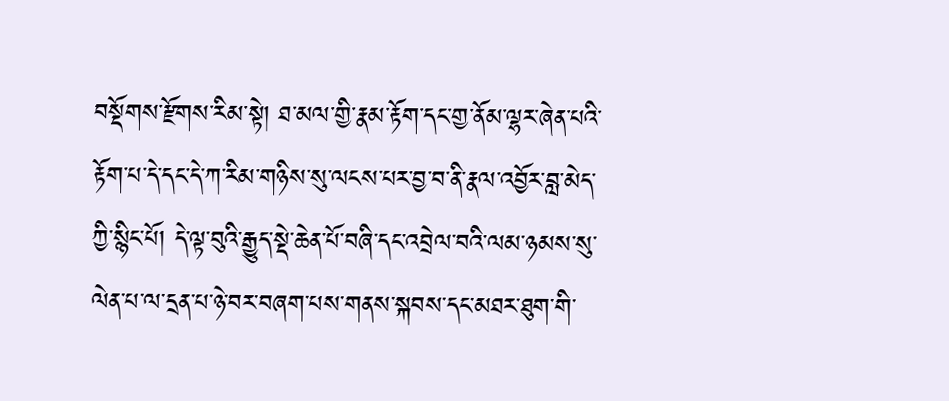བསྡོགས་རྫོགས་རིམ་སྟེ། ཐ་མལ་གྱི་རྣམ་རྟོག་དང་གྱ་ནོམ་ལྷར་ཞེན་པའི་རྟོག་པ་དེ་དང་དེ་ཀ་རིམ་གཉིས་སུ་ལངས་པར་བྱ་བ་ནི་རྣལ་འབྱོར་བླ་མེད་ཀྱི་སྙིང་པོ། དེ་ལྟ་བུའི་རྒྱུད་སྡེ་ཆེན་པོ་བཞི་དང་འབྲེལ་བའི་ལམ་ཉམས་སུ་ལེན་པ་ལ་དྲན་པ་ཉེ་བར་བཞག་པས་གནས་སྐབས་དང་མཐར་ཐུག་གི་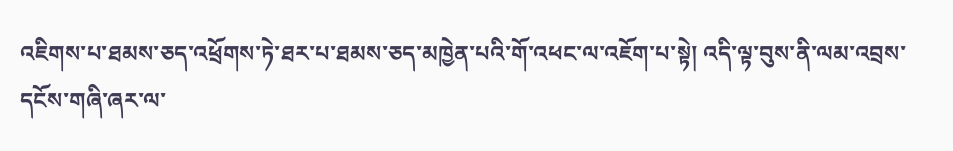འཇིགས་པ་ཐམས་ཅད་འཕྲོགས་ཏེ་ཐར་པ་ཐམས་ཅད་མཁྱེན་པའི་གོ་འཕང་ལ་འཇོག་པ་སྟེ། འདི་ལྟ་བུས་ནི་ལམ་འབྲས་དངོས་གཞི་ཞར་ལ་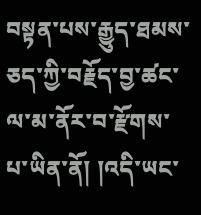བསྟན་པས་རྒྱུད་ཐམས་ཅད་ཀྱི་བརྗོད་བྱ་ཚང་ལ་མ་ནོར་བ་རྫོགས་པ་ཡིན་ནོ། །འདི་ཡང་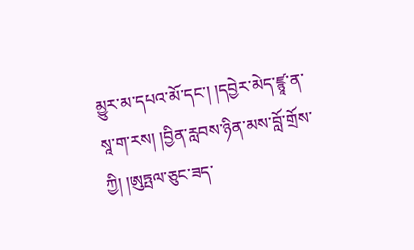མྱུར་མ་དཔའ་མོ་དང་། །དབྱེར་མེད་ཛྙཱ་ན་སཱ་ག་རས། །བྱིན་རླབས་ཉིན་མས་བློ་གྲོས་ཀྱི། །ཨུཏྤལ་ཅུང་ཟད་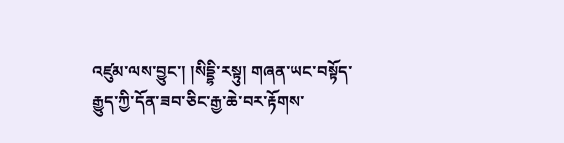འཛུམ་ལས་བྱུང་། །སིདྡྷི་རསྟུ། གཞན་ཡང་བསྟོད་རྒྱུད་ཀྱི་དོན་ཟབ་ཅིང་རྒྱ་ཆེ་བར་རྟོགས་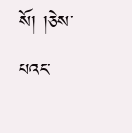སོ། །ཅེས་པའང་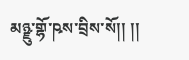མཉྫུ་གྷོ་ཥས་བྲིས་སོ།། །།